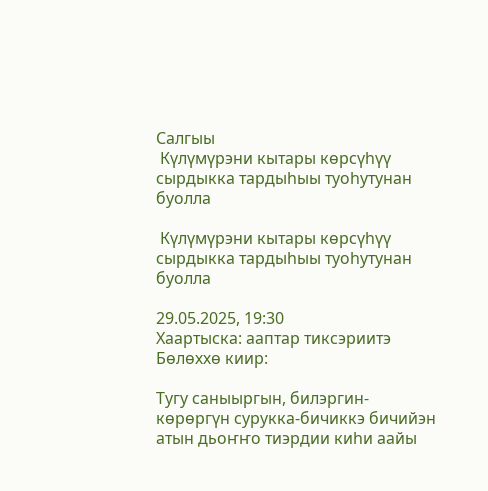Салгыы
 Күлүмүрэни кытары көрсүһүү сырдыкка тардыһыы туоһутунан буолла

 Күлүмүрэни кытары көрсүһүү сырдыкка тардыһыы туоһутунан буолла

29.05.2025, 19:30
Хаартыска: ааптар тиксэриитэ
Бөлөххө киир:

Тугу саныыргын, билэргин-көрөргүн сурукка-бичиккэ бичийэн атын дьоҥҥо тиэрдии киһи аайы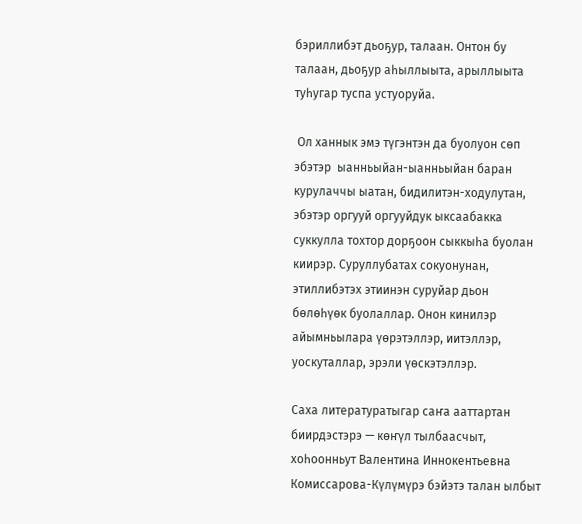бэриллибэт дьоҕур, талаан. Онтон бу талаан, дьоҕур аһыллыыта, арыллыыта туһугар туспа устуоруйа.

 Ол ханнык эмэ түгэнтэн да буолуон сөп эбэтэр  ыанньыйан-ыанньыйан баран курулаччы ыатан, бидилитэн-ходулутан, эбэтэр оргууй оргууйдук ыксаабакка суккулла тохтор дорҕоон сыккыһа буолан киирэр. Суруллубатах сокуонунан, этиллибэтэх этиинэн суруйар дьон  бөлөһүөк буолаллар. Онон кинилэр айымньылара үөрэтэллэр, иитэллэр, уоскуталлар, эрэли үөскэтэллэр.

Саха литературатыгар саҥа ааттартан  биирдэстэрэ — көҥүл тылбаасчыт, хоһоонньут Валентина Иннокентьевна Комиссарова-Күлүмүрэ бэйэтэ талан ылбыт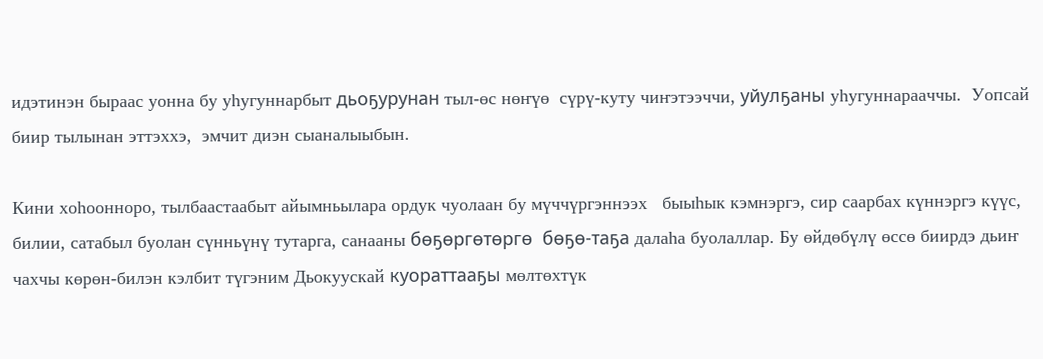идэтинэн быраас уонна бу уһугуннарбыт дьоҕурунан тыл-өс нөҥүө  сүрү-куту чиҥэтээччи, уйулҕаны уһугуннарааччы.  Уопсай биир тылынан эттэххэ,  эмчит диэн сыаналыыбын.

Кини хоһоонноро, тылбаастаабыт айымньылара ордук чуолаан бу мүччүргэннээх   быыһык кэмнэргэ, сир саарбах күннэргэ күүс, билии, сатабыл буолан сүнньүнү тутарга, санааны бөҕөргөтөргө  бөҕө-таҕа далаһа буолаллар. Бу өйдөбүлү өссө биирдэ дьиҥ чахчы көрөн-билэн кэлбит түгэним Дьокуускай куораттааҕы мөлтөхтүк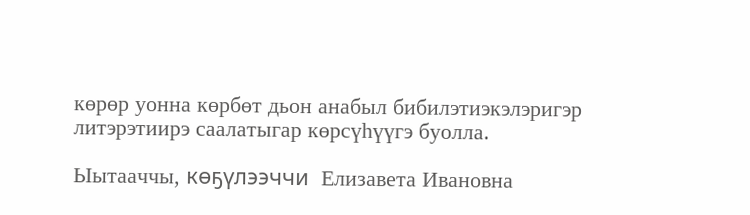көрөр уонна көрбөт дьон анабыл бибилэтиэкэлэригэр  литэрэтиирэ саалатыгар көрсүһүүгэ буолла.

Ыытааччы, көҕүлээччи  Елизавета Ивановна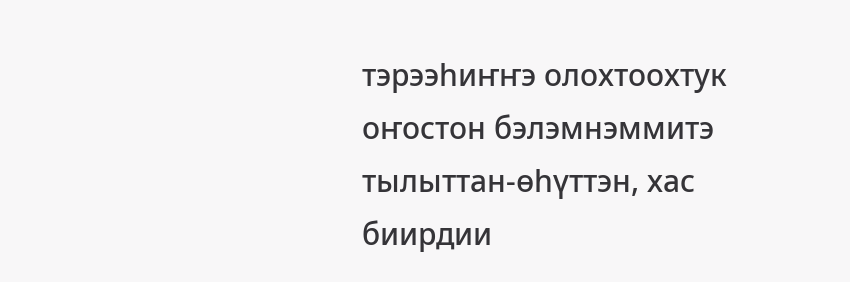тэрээһиҥҥэ олохтоохтук оҥостон бэлэмнэммитэ тылыттан-өһүттэн, хас биирдии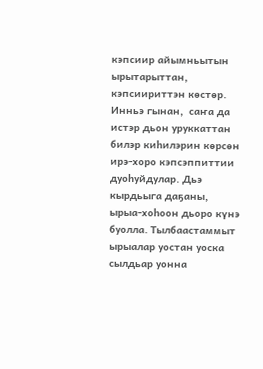кэпсиир айымньытын ырытарыттан, кэпсиириттэн көстөр. Инньэ гынан,  саҥа да истэр дьон уруккаттан билэр киһилэрин көрсөн ирэ-хоро кэпсэппиттии дуоһуйдулар. Дьэ кырдьыга даҕаны, ырыа-хоһоон дьоро күнэ буолла. Тылбаастаммыт ырыалар уостан уоска сылдьар уонна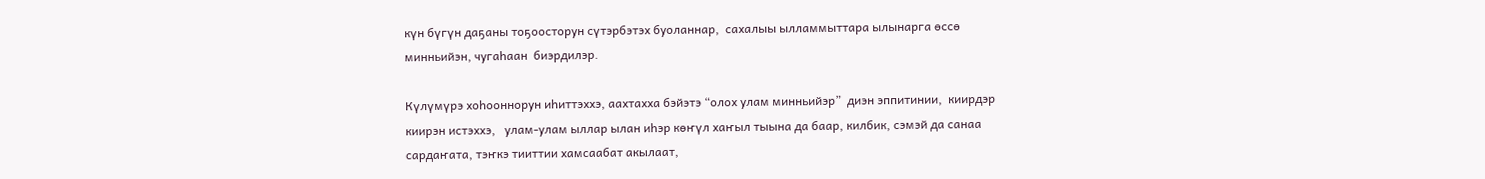күн бүгүн даҕаны тоҕоосторун сүтэрбэтэх буоланнар,  сахалыы ылламмыттара ылынарга өссө минньийэн, чугаһаан  биэрдилэр.

Күлүмүрэ хоһооннорун иһиттэххэ, аахтахха бэйэтэ “олох улам минньийэр”  диэн эппитинии,  киирдэр киирэн истэххэ,   улам-улам ыллар ылан иһэр көҥүл хаҥыл тыына да баар, килбик, сэмэй да санаа сардаҥата, тэҥкэ тииттии хамсаабат акылаат,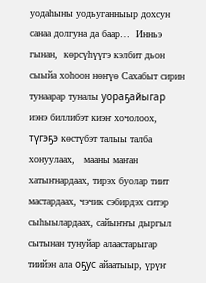уодаһыны уодьуганныыр дохсун санаа долгуна да баар…  Инньэ гынан,  көрсүһүүгэ кэлбит дьон сыыйа хоһоон нөҥүө Сахабыт сирин тунаарар туналы уораҕайыгар  иэнэ биллибэт киэҥ хочолоох, түгэҕэ көстүбэт талыы талба хонуулаах,   мааны маҥан хатыҥнардаах, тирэх буолар тиит мастардаах, чэчик сэбирдэх ситэр сыһыылардаах, сайыҥҥы дыргыл сытынан тунуйар алаастарыгар тиийэн ала оҕус айаатыыр, үрүҥ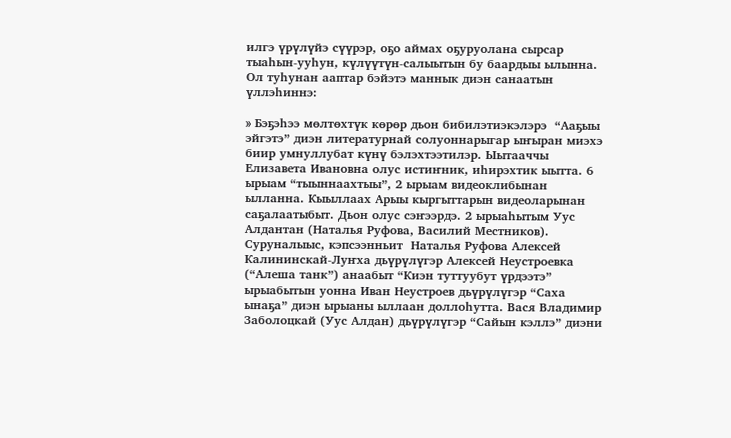илгэ үрүлүйэ сүүрэр, оҕо аймах оҕуруолана сырсар     тыаһын-ууһун, күлүүтүн-салыытын бу баардыы ылынна. Ол туһунан ааптар бэйэтэ маннык диэн санаатын үллэһиннэ:

» Бэҕэһээ мөлтөхтүк көрөр дьон бибилэтиэкэлэрэ  “Ааҕыы эйгэтэ” диэн литературнай солуоннарыгар ыҥыран миэхэ биир умнуллубат күнү бэлэхтээтилэр. Ыытааччы Елизавета Ивановна олус истиҥник, иһирэхтик ыытта. 6 ырыам “тыыннаахтыы”, 2 ырыам видеоклибынан ылланна. Кыыллаах Арыы кыргыттарын видеоларынан саҕалаатыбыт. Дьон олус сэҥээрдэ. 2 ырыаһытым Уус Алдантан (Наталья Руфова, Василий Местников). Суруналыыс, кэпсээнньит  Наталья Руфова Алексей Калининскай-Луҥха дьүрүлүгэр Алексей Неустроевка (“Алеша танк”) анаабыт “Киэн туттуубут үрдээтэ” ырыабытын уонна Иван Неустроев дьүрүлүгэр “Саха ынаҕа” диэн ырыаны ыллаан доллоһутта. Вася Владимир Заболоцкай (Уус Алдан) дьүрүлүгэр “Сайын кэллэ” диэни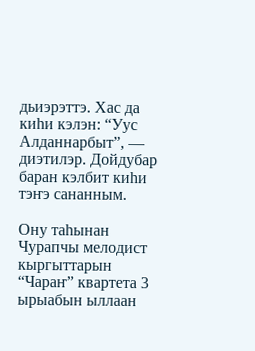дьиэрэттэ. Хас да киһи кэлэн: “Уус Алданнарбыт”, —  диэтилэр. Дойдубар баран кэлбит киһи тэҥэ сананным.

Ону таһынан Чурапчы мелодист кыргыттарын “Чараҥ” квартета 3 ырыабын ыллаан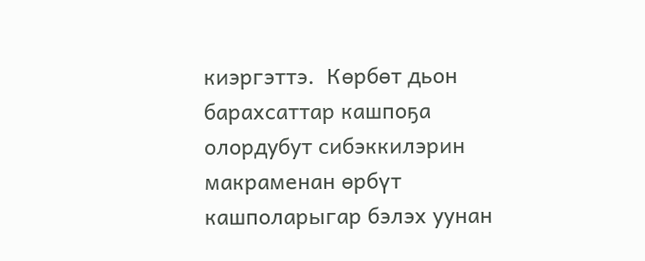киэргэттэ.  Көрбөт дьон барахсаттар кашпоҕа олордубут сибэккилэрин макраменан өрбүт кашполарыгар бэлэх уунан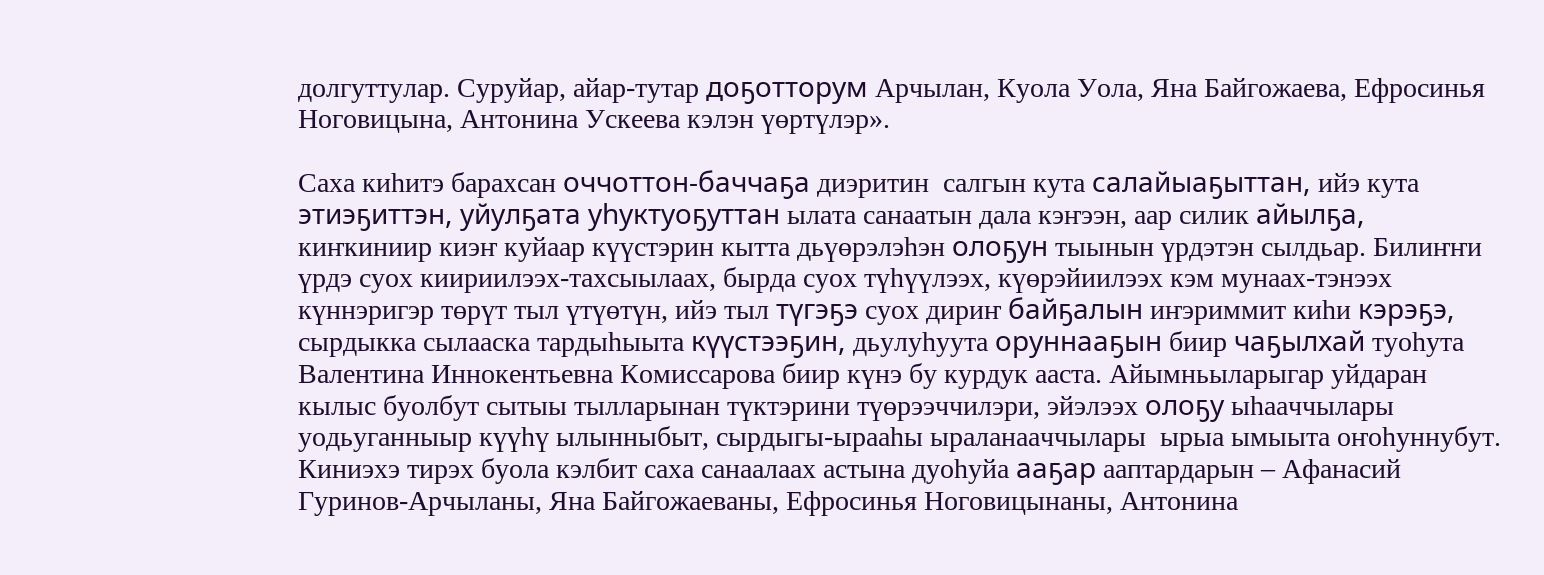долгуттулар. Суруйар, айар-тутар доҕотторум Арчылан, Куола Уола, Яна Байгожаева, Ефросинья Ноговицына, Антонина Ускеева кэлэн үөртүлэр».

Саха киһитэ барахсан оччоттон-баччаҕа диэритин  салгын кута салайыаҕыттан, ийэ кута этиэҕиттэн, уйулҕата уһуктуоҕуттан ылата санаатын дала кэҥээн, аар силик айылҕа, киҥкиниир киэҥ куйаар күүстэрин кытта дьүөрэлэһэн олоҕун тыынын үрдэтэн сылдьар. Билиҥҥи үрдэ суох киириилээх-тахсыылаах, бырда суох түһүүлээх, күөрэйиилээх кэм мунаах-тэнээх күннэригэр төрүт тыл үтүөтүн, ийэ тыл түгэҕэ суох дириҥ байҕалын иҥэриммит киһи кэрэҕэ, сырдыкка сылааска тардыһыыта күүстээҕин, дьулуһуута оруннааҕын биир чаҕылхай туоһута Валентина Иннокентьевна Комиссарова биир күнэ бу курдук ааста. Айымньыларыгар уйдаран кылыс буолбут сытыы тылларынан түктэрини түөрээччилэри, эйэлээх олоҕу ыһааччылары уодьуганныыр күүһү ылынныбыт, сырдыгы-ырааһы ыраланааччылары  ырыа ымыыта оҥоһуннубут. Киниэхэ тирэх буола кэлбит саха санаалаах астына дуоһуйа ааҕар ааптардарын – Афанасий Гуринов-Арчыланы, Яна Байгожаеваны, Ефросинья Ноговицынаны, Антонина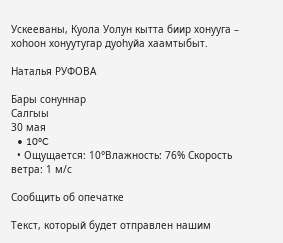Ускееваны, Куола Уолун кытта биир хонууга – хоһоон хонуутугар дуоһуйа хаамтыбыт.

Наталья РУФОВА

Бары сонуннар
Салгыы
30 мая
  • 10°C
  • Ощущается: 10°Влажность: 76% Скорость ветра: 1 м/с

Сообщить об опечатке

Текст, который будет отправлен нашим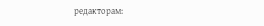редакторам: